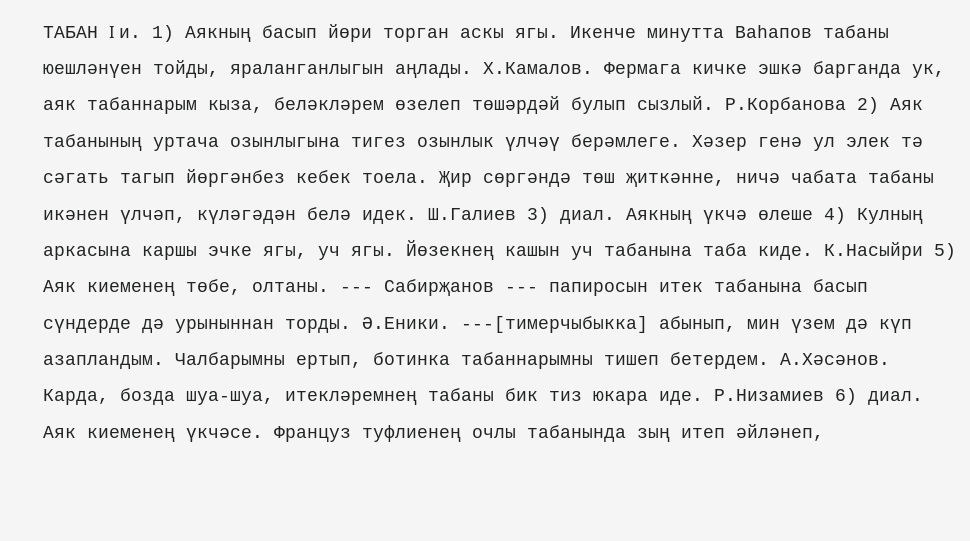ТАБАН I и. 1) Аякның басып йөри торган аскы ягы. Икенче минутта Ваһапов табаны юешләнүен тойды, яраланганлыгын аңлады. Х.Камалов. Фермага кичке эшкә барганда ук, аяк табаннарым кыза, беләкләрем өзелеп төшәрдәй булып сызлый. Р.Корбанова 2) Аяк табанының уртача озынлыгына тигез озынлык үлчәү берәмлеге. Хәзер генә ул элек тә сәгать тагып йөргәнбез кебек тоела. Җир сөргәндә төш җиткәнне, ничә чабата табаны икәнен үлчәп, күләгәдән белә идек. Ш.Галиев 3) диал. Аякның үкчә өлеше 4) Кулның аркасына каршы эчке ягы, уч ягы. Йөзекнең кашын уч табанына таба киде. К.Насыйри 5) Аяк киеменең төбе, олтаны. --- Сабирҗанов --- папиросын итек табанына басып сүндерде дә урыныннан торды. Ә.Еники. ---[тимерчыбыкка] абынып, мин үзем дә күп азапландым. Чалбарымны ертып, ботинка табаннарымны тишеп бетердем. А.Хәсәнов. Карда, бозда шуа-шуа, итекләремнең табаны бик тиз юкара иде. Р.Низамиев 6) диал. Аяк киеменең үкчәсе. Француз туфлиенең очлы табанында зың итеп әйләнеп,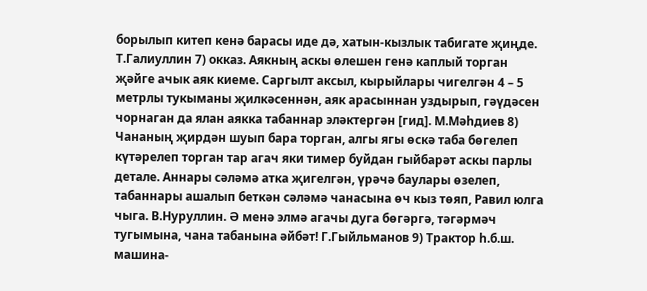борылып китеп кенә барасы иде дә, хатын-кызлык табигате җиңде. Т.Галиуллин 7) окказ. Аякның аскы өлешен генә каплый торган җәйге ачык аяк киеме. Саргылт аксыл, кырыйлары чигелгән 4 – 5 метрлы тукыманы җилкәсеннән, аяк арасыннан уздырып, гәүдәсен чорнаган да ялан аякка табаннар эләктергән [гид]. М.Мәһдиев 8) Чананың җирдән шуып бара торган, алгы ягы өскә таба бөгелеп күтәрелеп торган тар агач яки тимер буйдан гыйбарәт аскы парлы детале. Аннары сәләмә атка җигелгән, үрәчә баулары өзелеп, табаннары ашалып беткән сәләмә чанасына өч кыз төяп, Равил юлга чыга. В.Нуруллин. Ә менә элмә агачы дуга бөгәргә, тәгәрмәч тугымына, чана табанына әйбәт! Г.Гыйльманов 9) Трактор һ.б.ш. машина-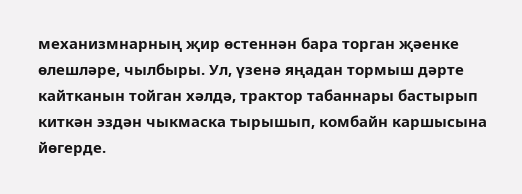механизмнарның җир өстеннән бара торган җәенке өлешләре, чылбыры. Ул, үзенә яңадан тормыш дәрте кайтканын тойган хәлдә, трактор табаннары бастырып киткән эздән чыкмаска тырышып, комбайн каршысына йөгерде.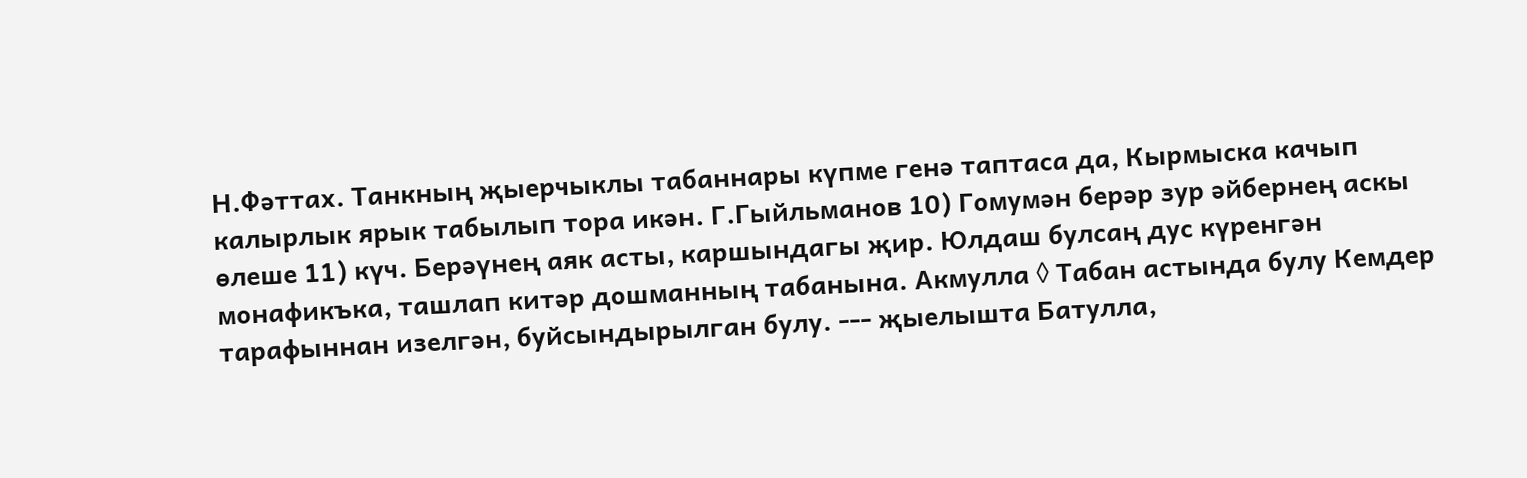Н.Фәттах. Танкның җыерчыклы табаннары күпме генә таптаса да, Кырмыска качып калырлык ярык табылып тора икән. Г.Гыйльманов 10) Гомумән берәр зур әйбернең аскы өлеше 11) күч. Берәүнең аяк асты, каршындагы җир. Юлдаш булсаң дус күренгән монафикъка, ташлап китәр дошманның табанына. Акмулла ◊ Табан астында булу Кемдер тарафыннан изелгән, буйсындырылган булу. --- җыелышта Батулла,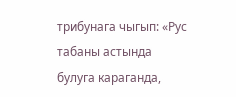трибунага чыгып: «Рус табаны астында булуга караганда,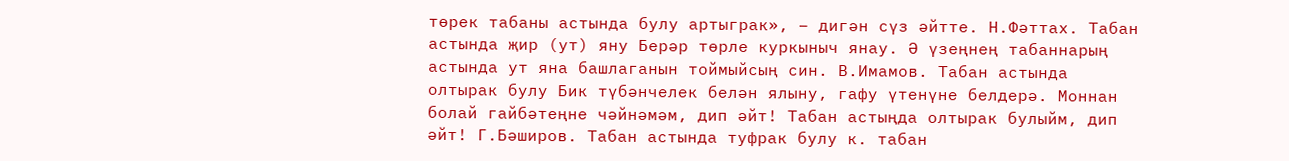төрек табаны астында булу артыграк», – дигән сүз әйтте. Н.Фәттах. Табан астында җир (ут) яну Берәр төрле куркыныч янау. Ә үзеңнең табаннарың астында ут яна башлаганын тоймыйсың син. В.Имамов. Табан астында олтырак булу Бик түбәнчелек белән ялыну, гафу үтенүне белдерә. Моннан болай гайбәтеңне чәйнәмәм, дип әйт! Табан астыңда олтырак булыйм, дип әйт! Г.Бәширов. Табан астында туфрак булу к. табан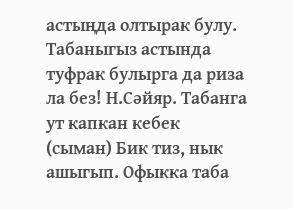астыңда олтырак булу. Табаныгыз астында туфрак булырга да риза ла без! Н.Сәйяр. Табанга ут капкан кебек (сыман) Бик тиз, нык ашыгып. Офыкка таба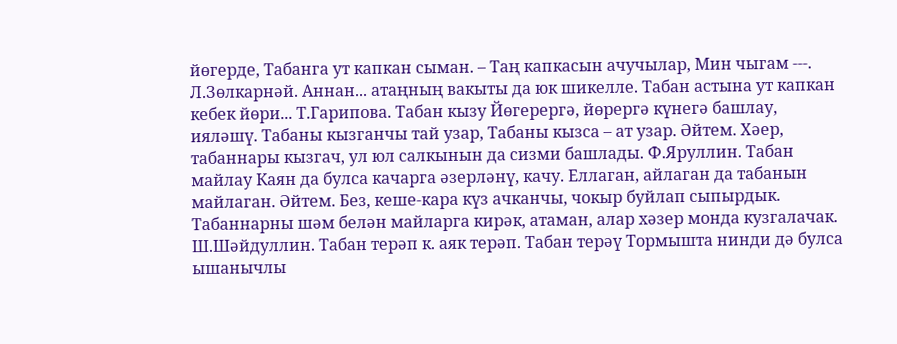йөгерде, Табанга ут капкан сыман. – Таң капкасын ачучылар, Мин чыгам ---. Л.Зөлкарнәй. Аннан... атаңның вакыты да юк шикелле. Табан астына ут капкан кебек йөри... Т.Гарипова. Табан кызу Йөгерергә, йөрергә күнегә башлау, ияләшү. Табаны кызганчы тай узар, Табаны кызса – ат узар. Әйтем. Хәер, табаннары кызгач, ул юл салкынын да сизми башлады. Ф.Яруллин. Табан майлау Каян да булса качарга әзерләнү, качу. Еллаган, айлаган да табанын майлаган. Әйтем. Без, кеше-кара күз ачканчы, чокыр буйлап сыпырдык. Табаннарны шәм белән майларга кирәк, атаман, алар хәзер монда кузгалачак. Ш.Шәйдуллин. Табан терәп к. аяк терәп. Табан терәү Тормышта нинди дә булса ышанычлы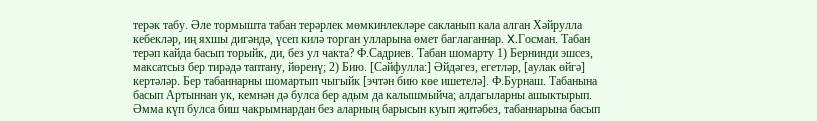терәк табу. Әле тормышта табан терәрлек мөмкинлекләре сакланып кала алган Хәйрулла кебекләр, иң яхшы дигәндә, үсеп килә торган улларына өмет баглаганнар. X.Госман. Табан терәп кайда басып торыйк, ди, без ул чакта? Ф.Садриев. Табан шомарту 1) Бернинди эшсез, максатсыз бер тирәдә таптану, йөренү; 2) Бию. [Сәйфулла:] Әйдәгез, егетләр, [аулак өйгә] кертәләр. Бер табаннарны шомартып чыгыйк [эчтән бию көе ишетелә]. Ф.Бурнаш. Табанына басып Артыннан ук, кемнән дә булса бер адым да калышмыйча; алдагыларны ашыктырып. Әмма күп булса биш чакрымнардан без аларның барысын куып җитәбез, табаннарына басып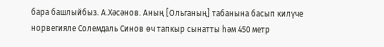бара башлыйбыз. А.Хәсәнов. Аның [Ольганың] табанына басып килүче норвегияле Солемдаль Синов өч тапкыр сынатты һәм 450 метр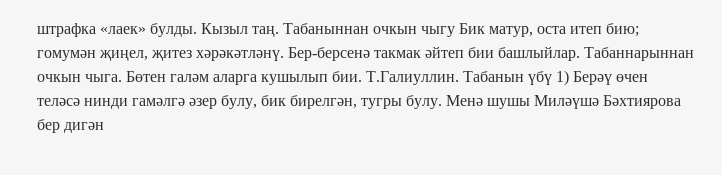штрафка «лаек» булды. Кызыл таң. Табаныннан очкын чыгу Бик матур, оста итеп бию; гомумән җиңел, җитез хәрәкәтләнү. Бер-берсенә такмак әйтеп бии башлыйлар. Табаннарыннан очкын чыга. Бөтен галәм аларга кушылып бии. Т.Галиуллин. Табанын үбү 1) Берәү өчен теләсә нинди гамәлгә әзер булу, бик бирелгән, тугры булу. Менә шушы Миләүшә Бәхтиярова бер дигән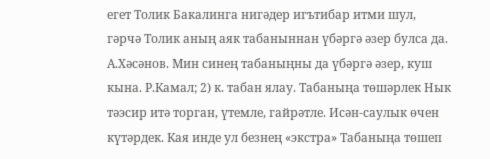егет Толик Бакалинга нигәдер игътибар итми шул, гәрчә Толик аның аяк табаныннан үбәргә әзер булса да. А.Хәсәнов. Мин синең табаныңны да үбәргә әзер, куш кына. Р.Камал; 2) к. табан ялау. Табаныңа төшәрлек Нык тәэсир итә торган, үтемле, гайрәтле. Исән-саулык өчен күтәрдек. Кая инде ул безнең «экстра» Табаныңа төшеп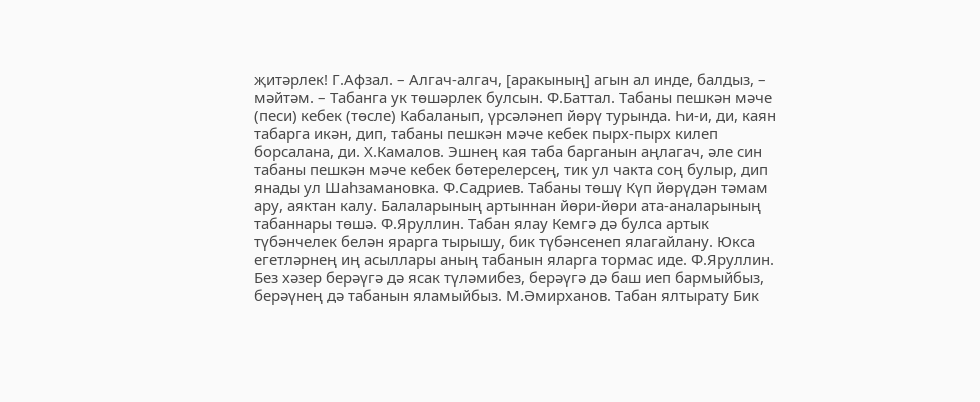җитәрлек! Г.Афзал. – Алгач-алгач, [аракының] агын ал инде, балдыз, – мәйтәм. – Табанга ук төшәрлек булсын. Ф.Баттал. Табаны пешкән мәче (песи) кебек (төсле) Кабаланып, үрсәләнеп йөрү турында. Һи-и, ди, каян табарга икән, дип, табаны пешкән мәче кебек пырх-пырх килеп борсалана, ди. Х.Камалов. Эшнең кая таба барганын аңлагач, әле син табаны пешкән мәче кебек бөтерелерсең, тик ул чакта соң булыр, дип янады ул Шаһзамановка. Ф.Садриев. Табаны төшү Күп йөрүдән тәмам ару, аяктан калу. Балаларының артыннан йөри-йөри ата-аналарының табаннары төшә. Ф.Яруллин. Табан ялау Кемгә дә булса артык түбәнчелек белән ярарга тырышу, бик түбәнсенеп ялагайлану. Юкса егетләрнең иң асыллары аның табанын яларга тормас иде. Ф.Яруллин. Без хәзер берәүгә дә ясак түләмибез, берәүгә дә баш иеп бармыйбыз, берәүнең дә табанын яламыйбыз. М.Әмирханов. Табан ялтырату Бик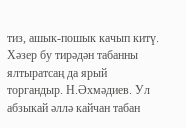тиз, ашык-пошык качып китү. Хәзер бу тирәдән табанны ялтыратсаң да ярый торгандыр. Н.Әхмәдиев. Ул абзыкай әллә кайчан табан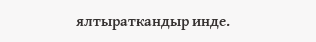ялтыраткандыр инде.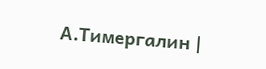А.Тимергалин |